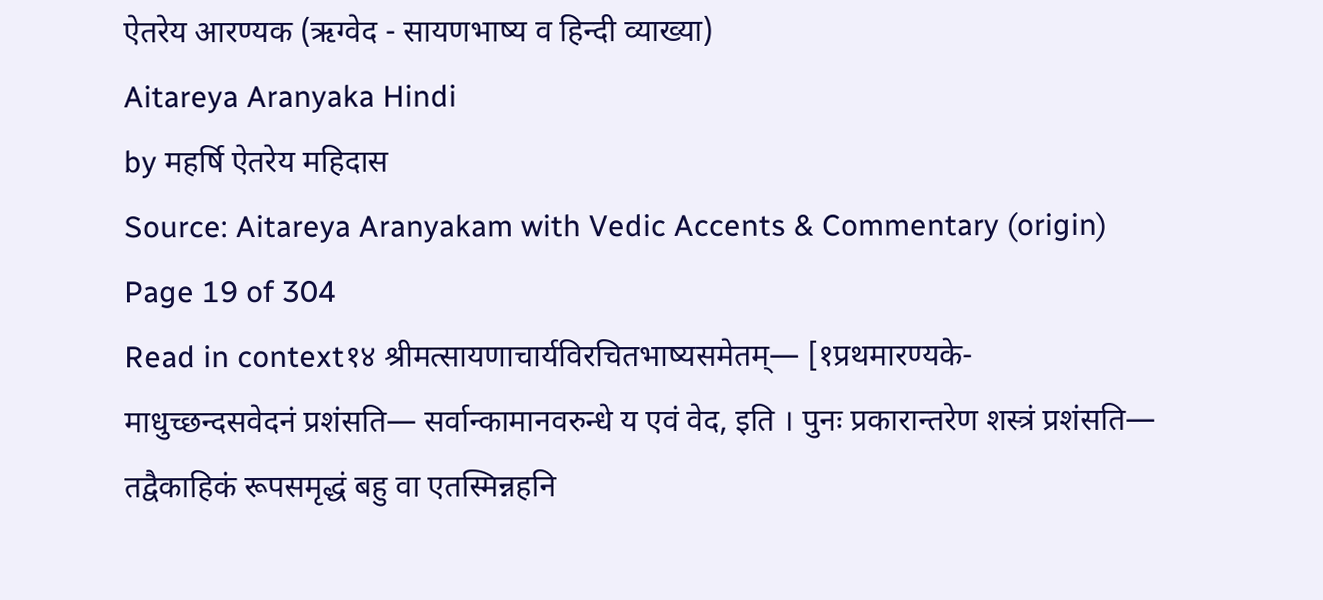ऐतरेय आरण्यक (ऋग्वेद - सायणभाष्य व हिन्दी व्याख्या)
Aitareya Aranyaka Hindi
by महर्षि ऐतरेय महिदास
Source: Aitareya Aranyakam with Vedic Accents & Commentary (origin)
Page 19 of 304
Read in context१४ श्रीमत्सायणाचार्यविरचितभाष्यसमेतम्— [१प्रथमारण्यके-
माधुच्छन्दसवेदनं प्रशंसति— सर्वान्कामानवरुन्धे य एवं वेद, इति । पुनः प्रकारान्तरेण शस्त्रं प्रशंसति— तद्वैकाहिकं रूपसमृद्धं बहु वा एतस्मिन्नहनि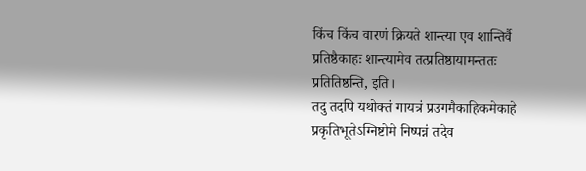किंच किंच वारणं क्रियते शान्त्या एव शान्तिर्वै प्रतिष्ठैकाहः शान्त्यामेव तत्प्रतिष्ठायामन्ततः प्रतितिष्ठन्ति, इति।
तदु तदपि यथोक्तं गायत्रं प्रउगमैकाहिकमेकाहे प्रकृतिभूतेऽग्निष्टोमे निष्पन्नं तदेव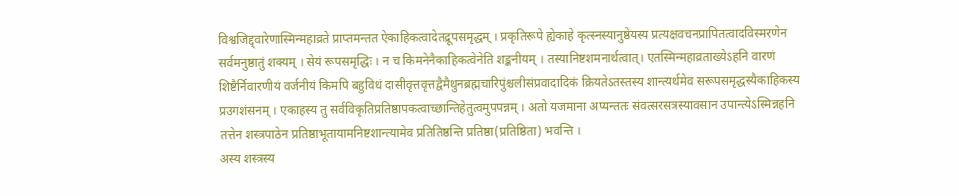विश्वजिद्द्वारेणास्मिन्महाव्रते प्राप्तमन्तत ऐकाहिकत्वादेतद्रूपसमृद्धम् । प्रकृतिरूपे ह्येकाहे कृत्स्नस्यानुष्ठेयस्य प्रत्यक्षवचनप्रापितत्वादविस्मरणेन सर्वमनुष्ठातुं शक्यम् । सेयं रूपसमृद्धिः । न च किमनेनैकाहिकत्वेनेति शङ्कनीयम् । तस्यानिष्टशमनार्थत्वात्। एतस्मिन्महाव्रताख्येऽहनि वारणं शिष्टैर्निवारणीयं वर्जनीयं किमपि बहुविधं दासीवृत्तवृत्तद्वैमैथुनब्रह्मचारिपुंश्चलीसंप्रवादादिकं क्रियतेऽतस्तस्य शान्त्यर्थमेव सरूपसमृद्धस्यैकाहिकस्य प्रउगशंसनम् । एकाहस्य तु सर्वविकृतिप्रतिष्ठापकत्वाच्छान्तिहेतुत्वमुपपन्नम् । अतो यजमाना अप्यन्ततः संवत्सरसत्रस्यावसान उपान्त्येऽस्मिन्नहनि तत्तेन शस्त्रपाठेन प्रतिष्ठाभूतायामनिष्टशान्त्यामेव प्रतितिष्ठन्ति प्रतिष्ठा(प्रतिष्ठिता) भवन्ति ।
अस्य शस्त्रस्य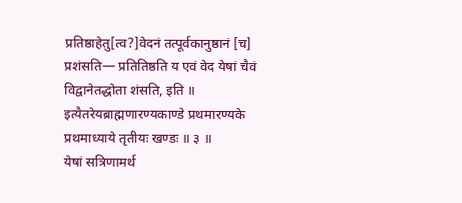प्रतिष्ठाहेतु[त्व?]वेदनं तत्पूर्वकानुष्ठानं [च] प्रशंसति— प्रतितिष्ठति य एवं वेद येषां चैवं विद्वानेतद्धोता शंसति, इति ॥
इत्यैतरेयब्राह्मणारण्यकाण्डे प्रथमारण्यके प्रथमाध्याये तृतीयः खण्डः ॥ ३ ॥
येषां सत्रिणामर्थ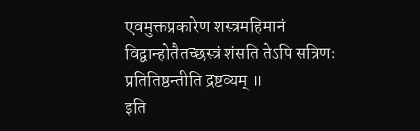एवमुक्तप्रकारेण शस्त्रमहिमानं विद्वान्होतैतच्छस्त्रं शंसति तेऽपि सत्रिणः प्रतितिष्ठन्तीति द्रष्टव्यम् ॥
इति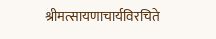श्रीमत्सायणाचार्यविरचिते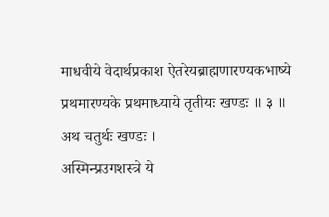माधवीये वेदार्थप्रकाश ऐतरेयब्राह्मणारण्यकभाष्ये प्रथमारण्यके प्रथमाध्याये तृतीयः खण्डः ॥ ३ ॥
अथ चतुर्थः खण्डः ।
अस्मिन्प्रउगशस्त्रे ये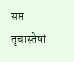सप्त तृचास्तेषां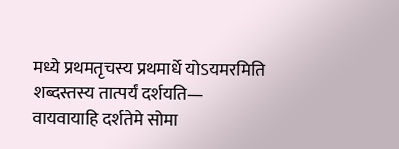मध्ये प्रथमतृचस्य प्रथमार्धे योऽयमरमिति शब्दस्तस्य तात्पर्यं दर्शयति— वायवायाहि दर्शतेमे सोमा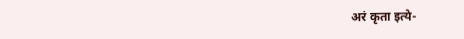अरं कृता इत्ये-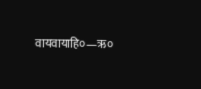वायवायाहि०—ऋ०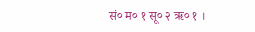सं० म० १ सू० २ ऋ० १ ।